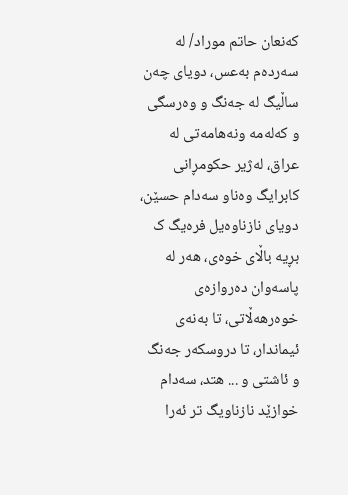کەنعان حاتم موراد/ لە سەردەم بەعس، دویای چەن ساڵیگ لە جەنگ و وەرسگی و کەلەمە ونەهامەتی لە عراق، لەژیر حکومڕانی کابرایگ وەناو سەدام حسێن، دویای نازناوەیل فرەیگ ک بڕیە باڵای خوەی، هەر لە پاسەوان دەروازەی خوەرهەڵاتی، تا بەنەی ئیماندار، تا دروسکەر جەنگ و ئاشتی و ... هتد، سەدام خوازێد نازناویگ تر ئەرا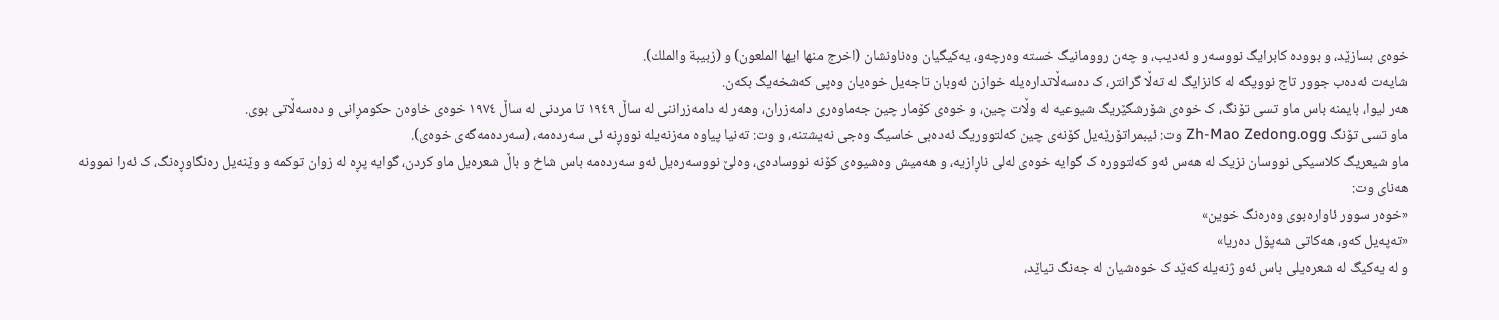خوەی بسازێد، و بوودە کابرایگ نووسەر و ئەدیب، و چەن روومانیگ خستە وەرچەو، یەکیگیان وەناونشان (اخرج منها ایها الملعون) و (زبيبة والملك).
شایەت ئەدەب جوور تاج نوویگە لە کانزایگ لە تەڵا گرانتر، ک دەسەڵاتدارەیلە خوازن ئەوبان تاجەیل خوەیان وەپی کەشخەیگ بکەن.
هەر لیوا، بایمنە باس ماو تسی تۆنگ، ک خوەی شۆرشگێریگ شیوعیە لە وڵات چین، و خوەی کۆمار چین جەماوەری دامەزران، وهەر لە دامەزراننی لە ساڵ ١٩٤٩ تا مردنی لە ساڵ ١٩٧٤ خوەی خاوەن حکومڕانی و دەسەڵاتی بوی.
ماو تسی تۆنگ Zh-Mao Zedong.ogg وت: ئیبمراتۆرێەیل کۆنەی چین کەلتووریگ ئەدەبی خاسیگ وەجی نەیشتنە، و وت: تەنیا پیاوە مەزنەیلە نووڕنە ئی سەردەمە، (سەردەمەگەی خوەی).
ماو شیعریگ کلاسیکی نووسان نزیک لە هەس ئەو کەلتوورە ک گوایە خوەی لەلی ناڕازیە، و هەمیش وەشیوەی کۆنە نووسادەی، وەلێ نووسەرەیل ئەو سەردەمە باس شاخ و باڵ شعرەیل ماو کردن، گوایە پڕە لە زوان توکمە و وێنەیل رەنگاوڕەنگ، ک ئەرا نموونە هەنای وت:
«خوەر سوور ئاوارەبوی وەرەنگ خوین»
«تەپەیل کەو، هەکاتی شەپۆل دەریا»
و لە یەکیگ لە شعرەیلی باس ئەو ژنەیلە کەێد ک خوەشیان لە جەنگ تیاێد،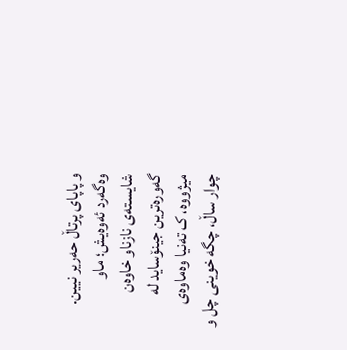و پاپای پرتاڵ حەریر نیین.
وەگەرد ئەوەیش؛ ماو شایستەی نازناو خاوەن گەورەترین جینۆساید لە میژووە، ک تەنیا وەماوەی چوار ساڵ، چگە خوینی چل و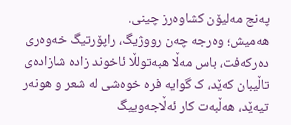پەنج مەلیۆن کشاوەرز چینی.
هەمیش؛ وەرجە چەن رووژیگ، راپۆرتیگ خەوەری دەرکەفت، باس مەڵا هبەتولڵا ئاخوند زادە شازادەی تاڵیبان کەێد، ک گوایە فرە خوەشی لە شعر و هونەر تیەێد، هەڵبەت کار ئەڵاجەوییگ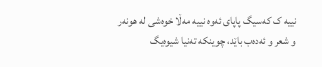نییە ک کەسیگ پاپای ئەوە نییە مەڵا خوەشی لە هونەر و شعر و ئەدەب باێد، چوینکە تەنیا شیوەیگ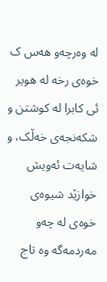لە وەرچەو هەس ک خوەی رخە لە هویر ئی کابرا لە کوشتن و شکەنجەی خەڵک، و شایەت ئەویش خوازێد شیوەی خوەی لە چەو مەردمەگە وە تاج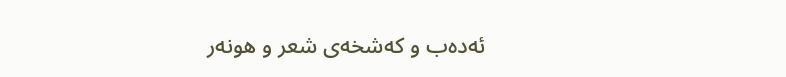ئەدەب و کەشخەی شعر و هونەر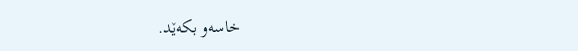خاسەو بکەێد.